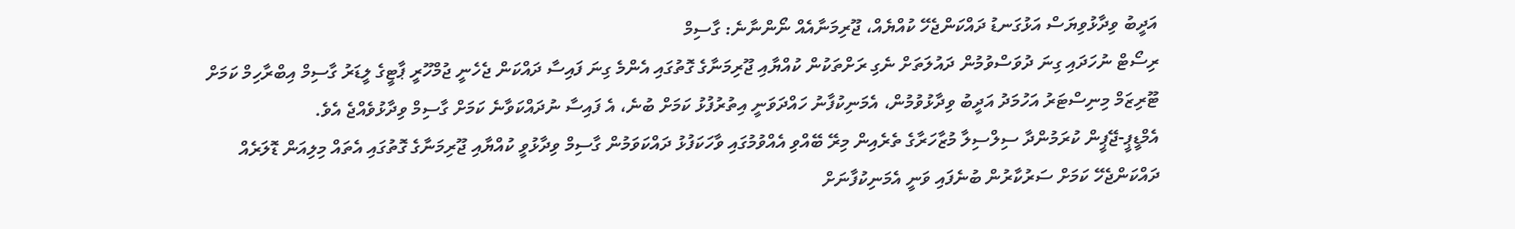އަދީބު ވިދާޅުވިޔަސް އަޅުގަނޑު ދައްކަންޖެހޭ ކުއްޔެއް، ޖޫރިމަނާއެއް ނޯންނާނެ: ގާސިމް
ރިސޯޓް ނުހަދައި ގިނަ ދުވަސްވުމުން ދައުލަތަށް ނެގި ރަށްތަކުން ކުއްޔާއި ޖޫރިމަނާގެ ގޮތުގައި އެންމެ ގިނަ ފައިސާ ދައްކަން ޖެހެނީ ޖުމްހޫރީ ޕާޓީގެ ލީޑަރު ގާސިމް އިބްރާހިމް ކަމަށް ޓޫރިޒަމް މިނިސްޓަރު އަހުމަދު އަދީބު ވިދާޅުވުމުން، އެމަނިކުފާނު ހައްދަވަނީ އިތުރުފުޅު ކަމަށް ބުނެ، އެ ފައިސާ ނުދައްކަވާނެ ކަމަށް ގާސިމް ވިދާޅުވެއްޖެ އެވެ.
އެމްޑީޕީ-ޖޭޕީން ކުރަމުންދާ ސިލްސިލާ މުޒާހަރާގެ ތެރެއިން މިރޭ ބޭއްވި އެއްވުމުގައި ވާހަކަފުޅު ދައްކަވަމުން ގާސިމް ވިދާޅުވީ ކުއްޔާއި ޖޫރިމަނާގެ ގޮތުގައި އެތައް މިލިއަން ޑޮލަރެއް ދައްކަންޖެހޭ ކަމަށް ސަރުކާރުން ބުނެފައި ވަނީ އެމަނިކުފާނަށް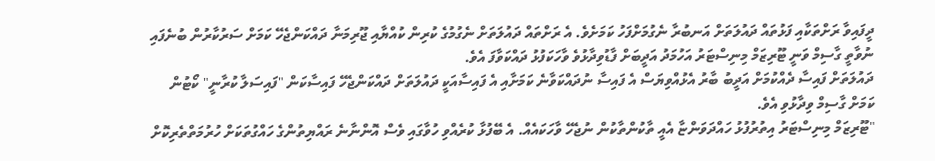ދީފައިވާ ރަށްތަކާއި ފަޅުތައް ދައުލަތަށް އަނބުރާ ނެގުމަށްފަހު ކަމަށެވެ. އެ ރަށްތައް ދައުލަތަށް ނެގުމުގެ ކުރިން ކުއްޔާއި ޖޫރިމަނާ ދައްކަންޖެހޭ ކަމަށް ސަރުކާރުން ބުނެފައި ނުވާތީ ގާސިމް ވަނީ ޓޫރިޒަމް މިނިސްޓަރު އަހުމަދު އަދީބަށް ފާޑުވިދާޅުވެ ވާހަކަފުޅު ދައްކަވާފަ އެވެ.
ދައުލަތަށް ފައިސާ ދެއްކުމަށް އަދީބު ބާރު އެޅުއްވިޔަސް އެ ފައިސާ ނުދައްކަވާނެ ކަމަށާއި އެ ފައިސާއަކީ ދައުލަތަށް ދައްކަންޖެހޭ ފައިސާކަން "ފައިސަލާ ކުރާނީ" ކޯޓުން ކަމަށް ގާސިމް ވިދާޅުވި އެވެ.
"ޓޫރިޒަމް މިނިސްޓަރު އިތުރުފުޅު ހައްދަވަންޏާ އެއީ ތާކުންތާކުން ނުޖެހޭ ވާހަކައެއް. އެ ބޭފުޅާ ކުރެއްވި ހުވާގައި ވެސް އޮންނާނެ ރައްޔިތުންގެ ހައްގުތަކަށް ހުރުމަތްތެރިކޮށް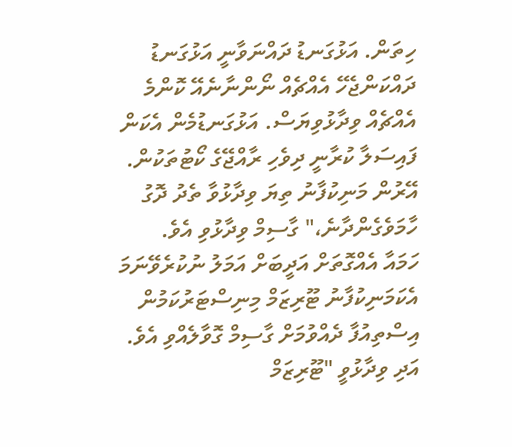ހިތަން. އަޅުގަނޑު ދައްނަވާނީ އަޅުގަނޑު ދައްކަންޖެހޭ އެއްޗެއް ނޯންނާނެއޭ ކޮންމެ އެއްޗެއް ވިދާޅުވިޔަސް. އަޅުގަނޑުމެން އެކަން ފައިސަލާ ކުރާނީ ދިވެހި ރާއްޖޭގެ ކޯޓުތަކުން. އޭރުން މަނިކުފާނު ތިޔަ ވިދާޅުވާ ތެދު ދޮގު ހާމަވެގެންދާނެ،" ގާސިމް ވިދާޅުވި އެވެ.
ހަމައާ އެއްގޮތަށް އަދީބަށް އަމަލު ނުކުރެވޭނަމަ އެކަމަނިކުފާނު ޓޫރިޒަމް މިނިސްޓަރުކަމުން އިސްތިއުފާ ދެއްވުމަށް ގާސިމް ގޮވާލެއްވި އެވެ. އަދި ވިދާޅުވީ "ޓޫރިޒަމް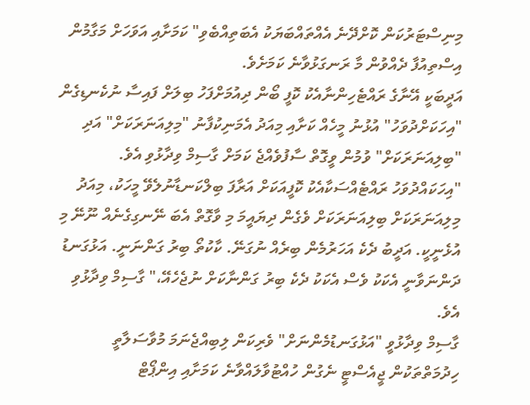މިނިސްޓަރުކަން ކޮށްދޭނެ އެއްތައްބަޔަކު އެބަތިއްބެވި" ކަމަށާއި އަވަހަށް މަގާމުން އިސްތިއުފާ ދެއްވުން މާ ރަނގަޅުވާނެ ކަމަށެވެ.
އަދީބަކީ އޭނާގެ ރައްޓެހިންނާއެކު ކޮފީ ބޯން ދިއުމަށްފަހު ބިލަށް ފައިސާ ނުކެނޑިގެން "އިހަކަށްދުވަހު" އުޅުނު މީހެއް ކަށާއި މިއަދު އެމަނިކުފާނު "މިލިއަނަރަކަށް" އަދި "ބިލިއަނަރަކަށް" ވުމުން ވީގޮތް ސާފުވެއްޖެ ކަމަށް ގާސިމް ވިދާޅުވި އެވެ.
"އިހަކައްދުވަހު ރައްޓެއްސަކާއެކު ކޮފީއަކަށް އަރާފަ ބިލްކަނޑާނުލެވޭ މީހަކު، މިއަދު މިލިއަނަރަކަށް ބިލިއަނަރަކަށް ވެގެން ދިޔައީމަ މި ވާގޮތް އެބަ ނޭނގިގެނެއް ނޫނޭ މި އުޅެނީކީ. އަދީބު ދެކެ އަހަރުމެން ބިރެއް ނުގަނޭ. ކާކުތޯ ބިރު ގަންނަނީ. އަޅުގަނޑު ދަންނަވާނީ އެކަކު ވެސް އެކަކު ދެކެ ބިރު ގަންނާކަށް ނުޖެހެއޭ،" ގާސިމް ވިދާޅުވި އެވެ.
ގާސިމް ވިދާޅުވީ "އަޅުގަނޑުމެންނަށް" ވެރިކަން ލިބިއްޖެނަމަ މުވާސަލާތީ ހިދުމަތްތަކުން ޖީއެސްޓީ ނެގުން ހުއްޓުވާލައްވާނެ ކަމަށާއި އިންޕޯޓް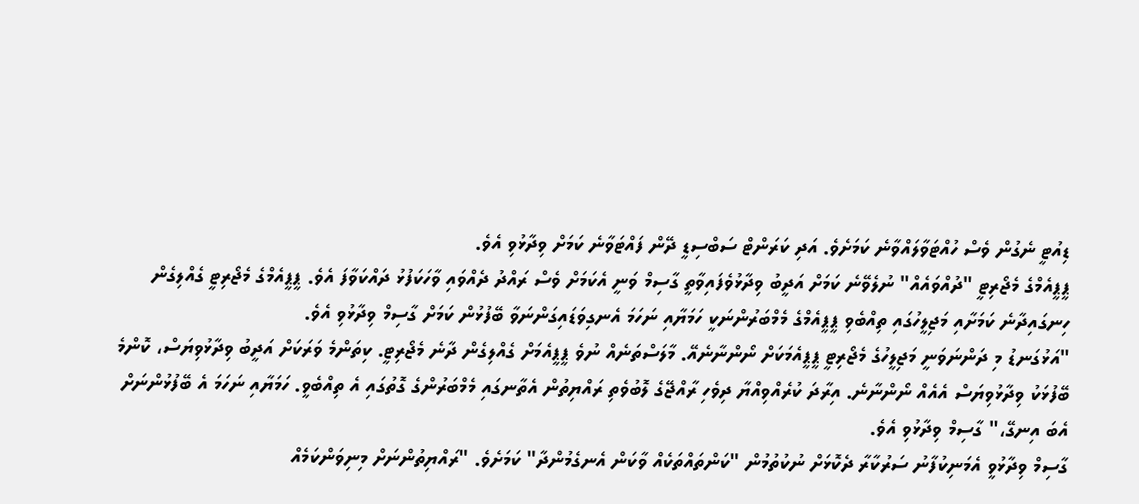ޑިއުޓީ ނެގުން ވެސް ހުއްޓަވާލައްވާނެ ކަމަށެވެ. އަދި ކަރަންޓް ސަބްސިޑީ ދޭން ފައްޓަވާނެ ކަމަށް ވިދާޅުވި އެވެ.
ޕީޕީއެމްގެ މެޖޯރިޓީ "ދުއްވައެއް" ނުލެވޭނެ ކަމަށް އަދީބު ވިދާޅުވެފައިވާތީ ގާސިމް ވަނީ އެކަމަށް ވެސް ރައްދު ދެއްވައި ވާހަކަފުޅު ދައްކަވާފަ އެވެ. ޕީޕީއެމްގެ މެޖޯރިޓީ ގެއްލިގެން ހިނގައިދާނެ ކަމަށާއި މަޖިލީހުގައި ތިއްބެވި ޕީޕީއެމްގެ މެމްބަރުންނަކީ ހަމަޔާއި ނަހަމަ އެނގިވަޑައިގަންނަވާ ބޭފުޅުން ކަމަށް ގާސިމް ވިދާޅުވި އެވެ.
"އަޅުގަނޑު މި ދަންނަވަނީ މަޖިލީހުގެ މެޖޯރިޓީ ޕީޕީއެމަކަށް ނޯންނާނެއޭ. މާލަސްތަނެއް ނުވެ ޕީޕީއެމަށް ގެއްލިގެން ދާނެ މެޖޯރިޓީ. ކިތަންމެ ވަރަކަށް އަދީބު ވިދާޅުވިޔަސް، ކޮންމެ ބޭފުޅަކު ވިދާޅުވިޔަސް އެއެއް ނޯންނާނެ. އިރާދަ ކުރެއްވިއްޔާ ދިވެހި ރާއްޖޭގެ ލޮބުވެތި ރައްޔިތުން އެތާނގައި މެމްބަރުންގެ ގޮތުގައި އެ ތިއްބެވީ. ހަމަޔާއި ނަހަމަ އެ ބޭފުޅުންނަށް އެބަ އިނގޭ،" ގާސިމް ވިދާޅުވި އެވެ.
ގާސިމް ވިދާޅުވީ އެމަނިކުފާނު ސަރުކާރާ ދެކޮޅަށް ނުކުތުމުން "ކަންތައްތަކެއް ވާކަން އެނގެމުންދާ" ކަމަށެވެ. "ރައްޔިތުންނަށް މިނިވަންކަމެއް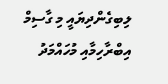ލިބިގެންދިޔައީ މި ގާސިމް އިބްރާހިމާއި މުހައްމަދު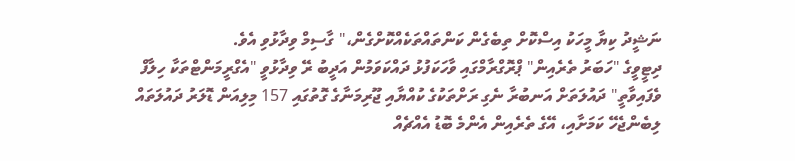ނަޝީދު ކިޔާ މީހަކު އިސްކޮށް ތިބެގެން ކަންތައްތަކެއްކޮށްގެން،" ގާސިމް ވިދާޅުވި އެވެ.
ދިޓީވީގެ "ހަބަރު ތެރެއިން" ޕްރޮގްރާމްގައި ވާހަކަފުޅު ދައްކަވަމުން އަދީބު ރޭ ވިދާޅުވީ "އެގްރީމަންޓްތަކާ ހިލާފް ވެފައިވާތީ" ދައުލަތަށް އަނބުރާ ނެގި ރަށްތަކުގެ ކުއްޔާއި ޖޫރިމަނާގެ ގޮތުގައި 157 މިލިއަން ޑޮލަރު ދައުލަތައް ލިބެންޖެހޭ ކަމަށާއި، އޭގެ ތެރެއިން އެންމެ ބޮޑު އެއްޗެއް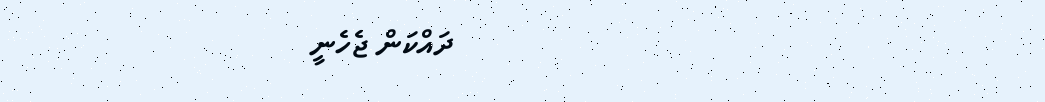ދައްކަން ޖެހެނީ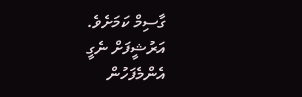ގާސިމް ކަމަށެވެ.
އަރުޝީފަށް ނެގީ
އެންމެފަހުން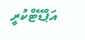އަޕްޑޭޓްކުރީ